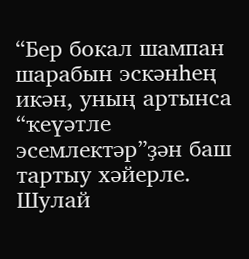“Бер бокал шампан шарабын эскәнһең икән, уның артынса “ҡеүәтле эсемлектәр”ҙән баш тартыу хәйерле. Шулай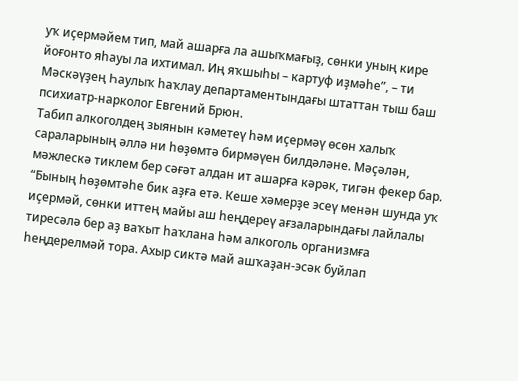уҡ иҫермәйем тип, май ашарға ла ашыҡмағыҙ, сөнки уның кире йоғонто яһауы ла ихтимал. Иң яҡшыһы – картуф иҙмәһе”, – ти Мәскәүҙең Һаулыҡ һаҡлау департаментындағы штаттан тыш баш психиатр-нарколог Евгений Брюн.
Табип алкоголдең зыянын кәметеү һәм иҫермәү өсөн халыҡ сараларының әллә ни һөҙөмтә бирмәүен билдәләне. Мәҫәлән, мәжлескә тиклем бер сәғәт алдан ит ашарға кәрәк, тигән фекер бар. “Бының һөҙөмтәһе бик аҙға етә. Кеше хәмерҙе эсеү менән шунда уҡ иҫермәй, сөнки иттең майы аш һеңдереү ағзаларындағы лайлалы тиресәлә бер аҙ ваҡыт һаҡлана һәм алкоголь организмға һеңдерелмәй тора. Ахыр сиктә май ашҡаҙан-эсәк буйлап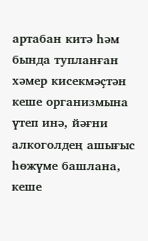артабан китә һәм бында тупланған хәмер кисекмәҫтән кеше организмына үтеп инә, йәғни алкоголдең ашығыс һөжүме башлана, кеше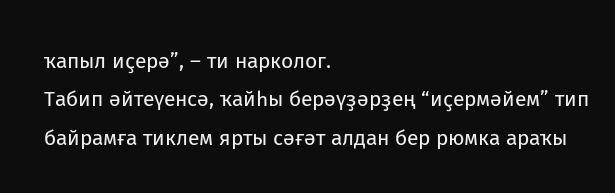ҡапыл иҫерә”, – ти нарколог.
Табип әйтеүенсә, ҡайһы берәүҙәрҙең “иҫермәйем” тип байрамға тиклем ярты сәғәт алдан бер рюмка араҡы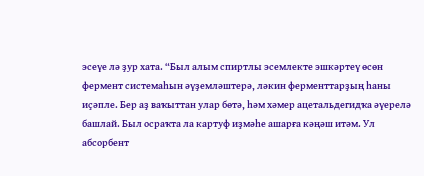эсеүе лә ҙур хата. “Был алым спиртлы эсемлекте эшкәртеү өсөн фермент системаһын әүҙемләштерә, ләкин ферменттарҙың һаны иҫәпле. Бер аҙ ваҡыттан улар бөтә, һәм хәмер ацетальдегидҡа әүерелә башлай. Был осраҡта ла картуф иҙмәһе ашарға кәңәш итәм. Ул абсорбент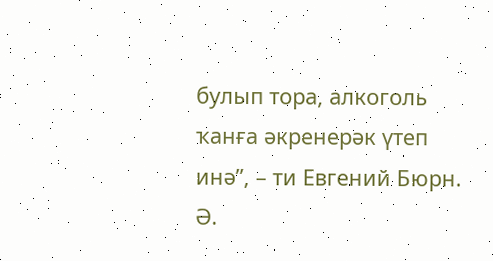булып тора, алкоголь ҡанға әкренерәк үтеп инә”, – ти Евгений Бюрн.
Ә.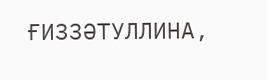ҒИЗЗӘТУЛЛИНА,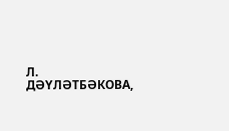Л. ДӘҮЛӘТБӘКОВА,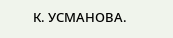К. УСМАНОВА.